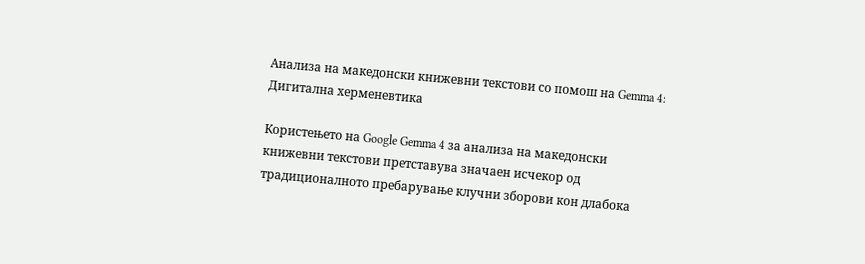Анализа на македонски книжевни текстови со помош на Gemma 4: Дигитална херменевтика

Користењето на Google Gemma 4 за анализа на македонски книжевни текстови претставува значаен исчекор од традиционалното пребарување клучни зборови кон длабока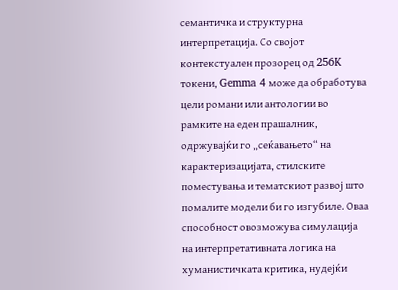семантичка и структурна интерпретација. Со својот контекстуален прозорец од 256K токени, Gemma 4 може да обработува цели романи или антологии во рамките на еден прашалник, одржувајќи го „сеќавањето“ на карактеризацијата, стилските поместувања и тематскиот развој што помалите модели би го изгубиле. Оваа способност овозможува симулација на интерпретативната логика на хуманистичката критика, нудејќи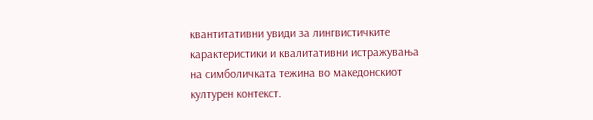квантитативни увиди за лингвистичките карактеристики и квалитативни истражувања на симболичката тежина во македонскиот културен контекст.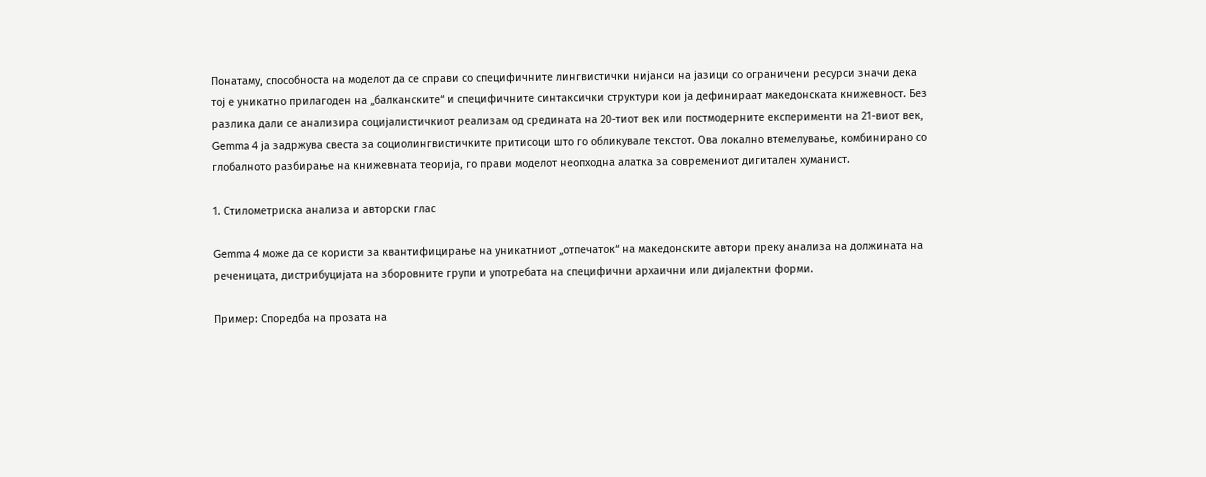Понатаму, способноста на моделот да се справи со специфичните лингвистички нијанси на јазици со ограничени ресурси значи дека тој е уникатно прилагоден на „балканските“ и специфичните синтаксички структури кои ја дефинираат македонската книжевност. Без разлика дали се анализира социјалистичкиот реализам од средината на 20-тиот век или постмодерните експерименти на 21-виот век, Gemma 4 ја задржува свеста за социолингвистичките притисоци што го обликувале текстот. Ова локално втемелување, комбинирано со глобалното разбирање на книжевната теорија, го прави моделот неопходна алатка за современиот дигитален хуманист.

1. Стилометриска анализа и авторски глас

Gemma 4 може да се користи за квантифицирање на уникатниот „отпечаток“ на македонските автори преку анализа на должината на реченицата, дистрибуцијата на зборовните групи и употребата на специфични архаични или дијалектни форми.

Пример: Споредба на прозата на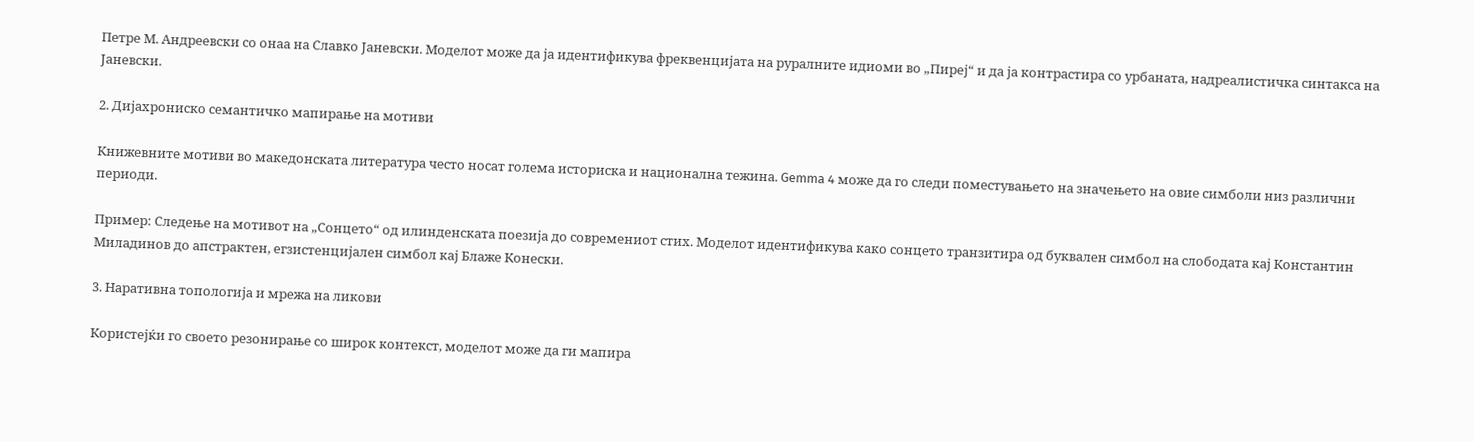Петре М. Андреевски со онаа на Славко Јаневски. Моделот може да ја идентификува фреквенцијата на руралните идиоми во „Пиреј“ и да ја контрастира со урбаната, надреалистичка синтакса на Јаневски.

2. Дијахрониско семантичко мапирање на мотиви

Книжевните мотиви во македонската литература често носат голема историска и национална тежина. Gemma 4 може да го следи поместувањето на значењето на овие симболи низ различни периоди.

Пример: Следење на мотивот на „Сонцето“ од илинденската поезија до современиот стих. Моделот идентификува како сонцето транзитира од буквален симбол на слободата кај Константин Миладинов до апстрактен, егзистенцијален симбол кај Блаже Конески.

3. Наративна топологија и мрежа на ликови

Користејќи го своето резонирање со широк контекст, моделот може да ги мапира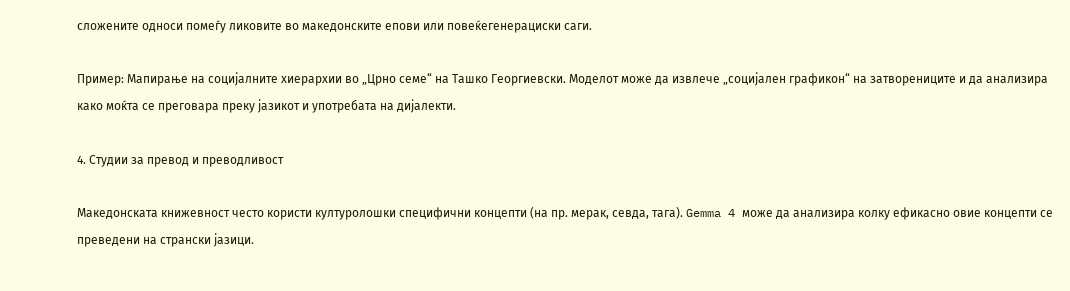сложените односи помеѓу ликовите во македонските епови или повеќегенерациски саги.

Пример: Мапирање на социјалните хиерархии во „Црно семе“ на Ташко Георгиевски. Моделот може да извлече „социјален графикон“ на затворениците и да анализира како моќта се преговара преку јазикот и употребата на дијалекти.

4. Студии за превод и преводливост

Македонската книжевност често користи културолошки специфични концепти (на пр. мерак, севда, тага). Gemma 4 може да анализира колку ефикасно овие концепти се преведени на странски јазици.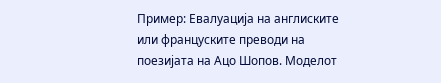Пример: Евалуација на англиските или француските преводи на поезијата на Ацо Шопов. Моделот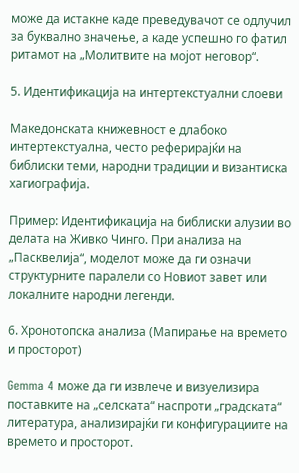може да истакне каде преведувачот се одлучил за буквално значење, а каде успешно го фатил ритамот на „Молитвите на мојот неговор“.

5. Идентификација на интертекстуални слоеви

Македонската книжевност е длабоко интертекстуална, често реферирајќи на библиски теми, народни традиции и византиска хагиографија.

Пример: Идентификација на библиски алузии во делата на Живко Чинго. При анализа на „Пасквелија“, моделот може да ги означи структурните паралели со Новиот завет или локалните народни легенди.

6. Хронотопска анализа (Мапирање на времето и просторот)

Gemma 4 може да ги извлече и визуелизира поставките на „селската“ наспроти „градската“ литература, анализирајќи ги конфигурациите на времето и просторот.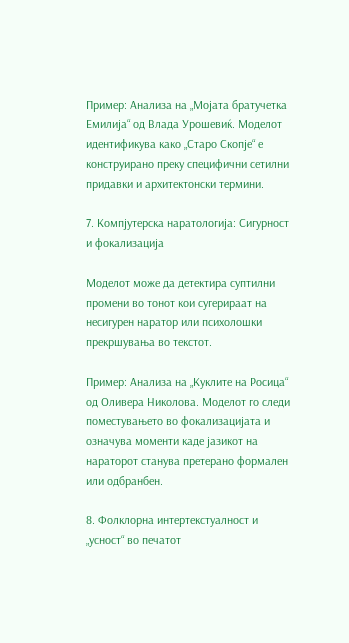Пример: Анализа на „Мојата братучетка Емилија“ од Влада Урошевиќ. Моделот идентификува како „Старо Скопје“ е конструирано преку специфични сетилни придавки и архитектонски термини.

7. Компјутерска наратологија: Сигурност и фокализација

Моделот може да детектира суптилни промени во тонот кои сугерираат на несигурен наратор или психолошки прекршувања во текстот.

Пример: Анализа на „Куклите на Росица“ од Оливера Николова. Моделот го следи поместувањето во фокализацијата и означува моменти каде јазикот на нараторот станува претерано формален или одбранбен.

8. Фолклорна интертекстуалност и „усност“ во печатот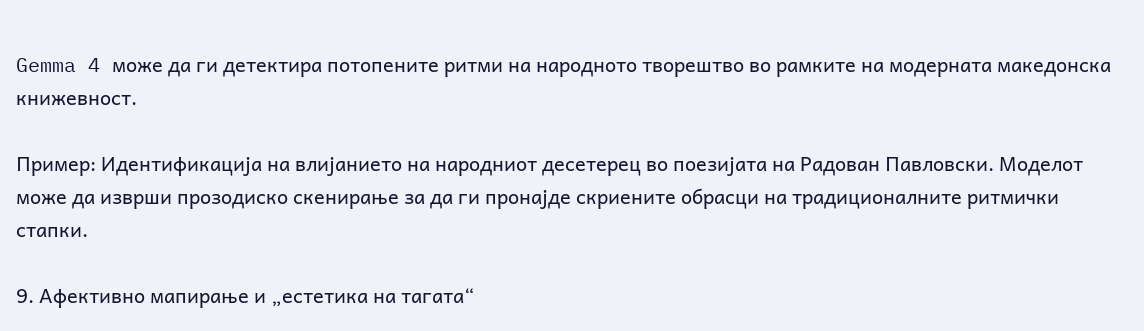Gemma 4 може да ги детектира потопените ритми на народното творештво во рамките на модерната македонска книжевност.

Пример: Идентификација на влијанието на народниот десетерец во поезијата на Радован Павловски. Моделот може да изврши прозодиско скенирање за да ги пронајде скриените обрасци на традиционалните ритмички стапки.

9. Афективно мапирање и „естетика на тагата“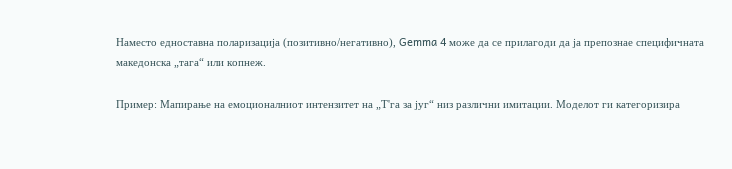Наместо едноставна поларизација (позитивно/негативно), Gemma 4 може да се прилагоди да ја препознае специфичната македонска „тага“ или копнеж.

Пример: Мапирање на емоционалниот интензитет на „Т'га за југ“ низ различни имитации. Моделот ги категоризира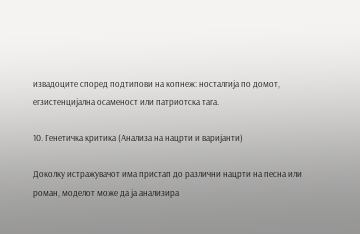извадоците според подтипови на копнеж: носталгија по домот, егзистенцијална осаменост или патриотска тага.

10. Генетичка критика (Анализа на нацрти и варијанти)

Доколку истражувачот има пристап до различни нацрти на песна или роман, моделот може да ја анализира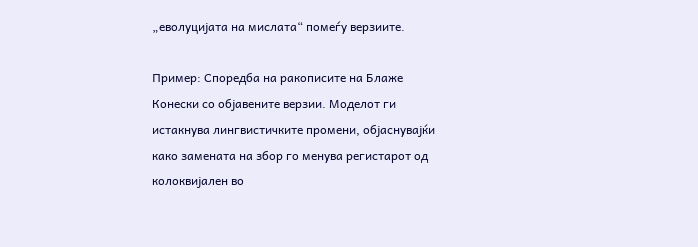„еволуцијата на мислата“ помеѓу верзиите.

Пример: Споредба на ракописите на Блаже Конески со објавените верзии. Моделот ги истакнува лингвистичките промени, објаснувајќи како замената на збор го менува регистарот од колоквијален во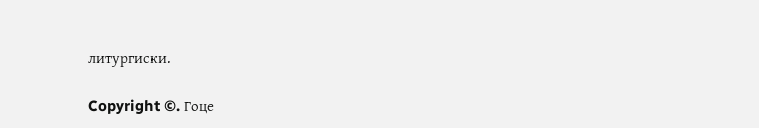литургиски.

Copyright ©. Гоце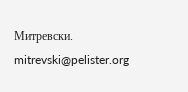Митревски. mitrevski@pelister.org